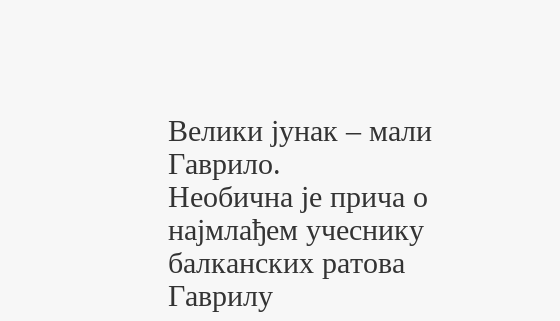Велики јунак – мали Гаврило.
Необична је прича о најмлађем учеснику балканских ратова Гаврилу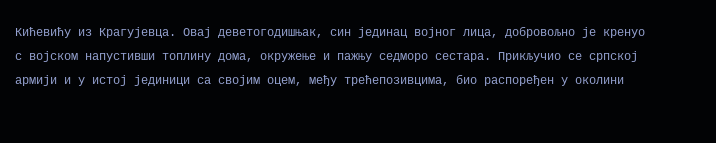Кићевићу из Крагујевца. Овај деветогодишњак, син јединац војног лица, добровољно је кренуо с војском напустивши топлину дома, окружење и пажњу седморо сестара. Прикључио се српској армији и у истој јединици са својим оцем, међу трећепозивцима, био распоређен у околини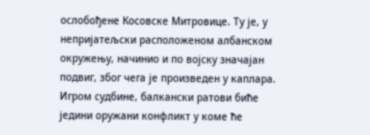ослобођене Косовске Митровице. Ту је, у непријатељски расположеном албанском окружењу, начинио и по војску значајан подвиг, због чега је произведен у каплара. Игром судбине, балкански ратови биће једини оружани конфликт у коме ће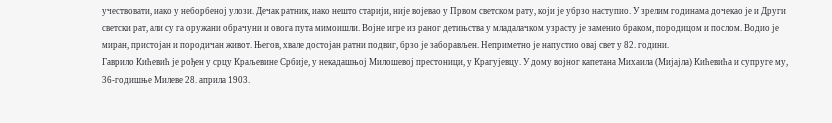учествовати, иако у неборбеној улози. Дечак ратник, иако нешто старији, није војевао у Првом светском рату, који је убрзо наступио. У зрелим годинама дочекао је и Други светски рат, али су га оружани обрачуни и овога пута мимоишли. Војне игре из раног детињства у младалачком узрасту је заменио браком, породицом и послом. Водио је миран, пристојан и породичан живот. Његов, хвале достојан ратни подвиг, брзо је заборављен. Неприметно је напустио овај свет у 82. години.
Гаврило Кићевић је рођен у срцу Краљевине Србије, у некадашњој Милошевој престоници, у Крагујевцу. У дому војног капетана Михаила (Мијајла) Кићевића и супруге му, 36-годишње Милеве 28. априла 1903.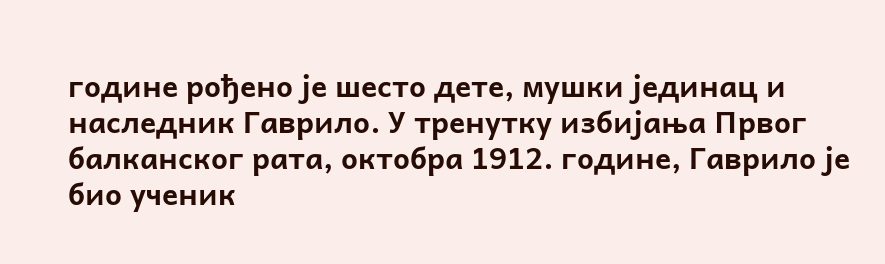године рођено је шесто дете, мушки јединац и наследник Гаврило. У тренутку избијања Првог балканског рата, октобра 1912. године, Гаврило је био ученик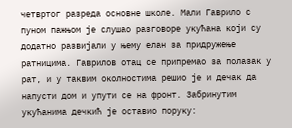четвртог разреда основне школе. Мали Гаврило с пуном пажњом је слушао разговоре укућана који су додатно развијали у њему елан за придружење ратницима. Гаврилов отац се припремао за полазак у рат, и у таквим околностима решио је и дечак да напусти дом и упути се на фронт. Забринутим укућанима дечкић је оставио поруку: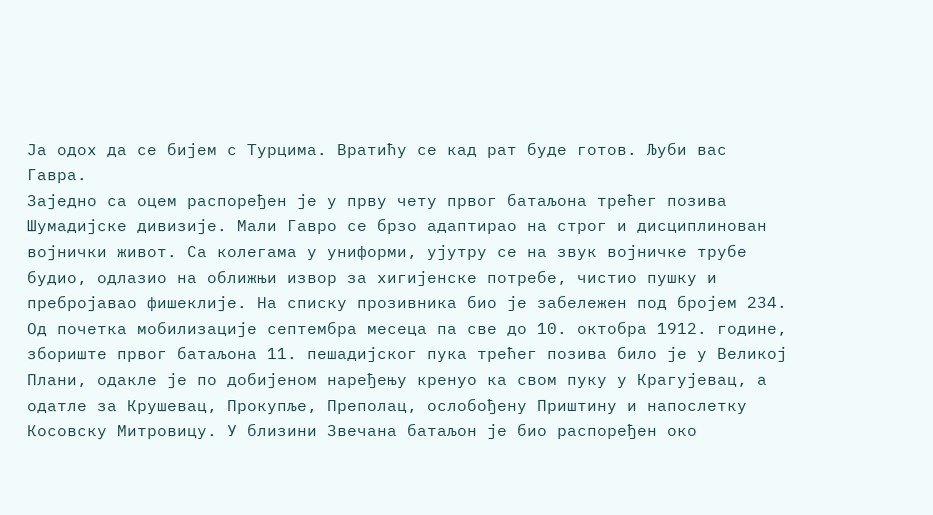Ја одох да се бијем с Турцима. Вратићу се кад рат буде готов. Љуби вас Гавра.
Заједно са оцем распоређен је у прву чету првог батаљона трећег позива Шумадијске дивизије. Мали Гавро се брзо адаптирао на строг и дисциплинован војнички живот. Са колегама у униформи, ујутру се на звук војничке трубе будио, одлазио на оближњи извор за хигијенске потребе, чистио пушку и пребројавао фишеклије. На списку прозивника био је забележен под бројем 234. Од почетка мобилизације септембра месеца па све до 10. октобра 1912. године, збориште првог батаљона 11. пешадијског пука трећег позива било је у Великој Плани, одакле је по добијеном наређењу кренуо ка свом пуку у Крагујевац, а одатле за Крушевац, Прокупље, Преполац, ослобођену Приштину и напослетку Косовску Митровицу. У близини Звечана батаљон је био распоређен око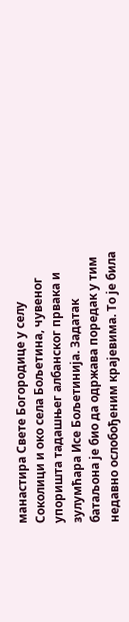манастира Свете Богородице у селу Соколици и око села Бољетина, чувеног упоришта тадашњег албанског првака и зулумћара Исе Бољетинија. Задатак батаљона је био да одржава поредак у тим недавно ослобођеним крајевима. То је била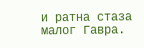и ратна стаза малог Гавра.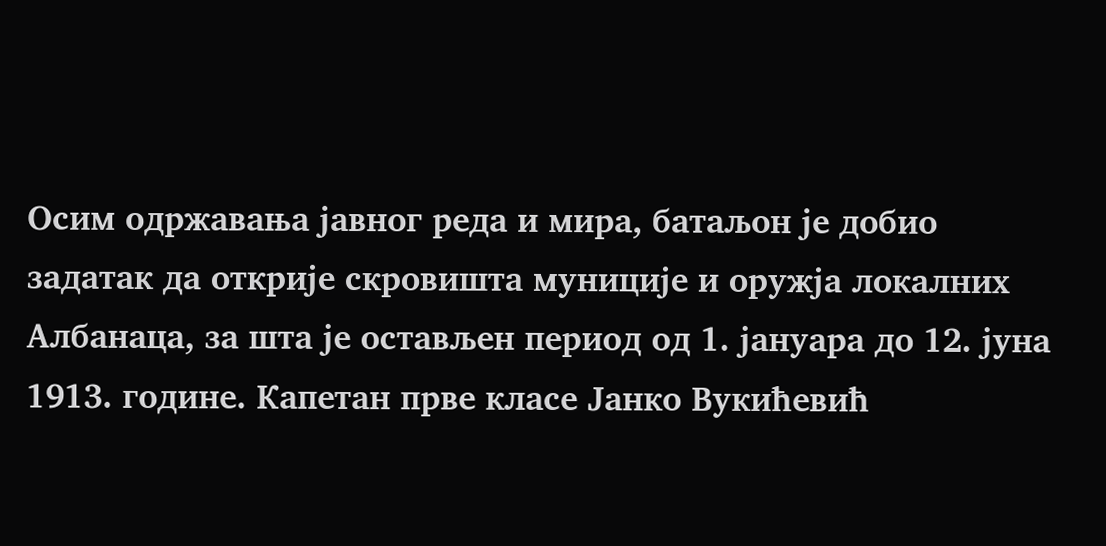Осим одржавања јавног реда и мира, батаљон је добио задатак да открије скровишта муниције и оружја локалних Албанаца, за шта је остављен период од 1. јануара до 12. јуна 1913. године. Капетан прве класе Јанко Вукићевић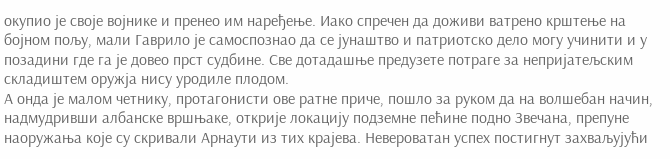окупио је своје војнике и пренео им наређење. Иако спречен да доживи ватрено крштење на бојном пољу, мали Гаврило је самоспознао да се јунаштво и патриотско дело могу учинити и у позадини где га је довео прст судбине. Све дотадашње предузете потраге за непријатељским складиштем оружја нису уродиле плодом.
А онда је малом четнику, протагонисти ове ратне приче, пошло за руком да на волшебан начин, надмудривши албанске вршњаке, открије локацију подземне пећине подно Звечана, препуне наоружања које су скривали Арнаути из тих крајева. Невероватан успех постигнут захваљујући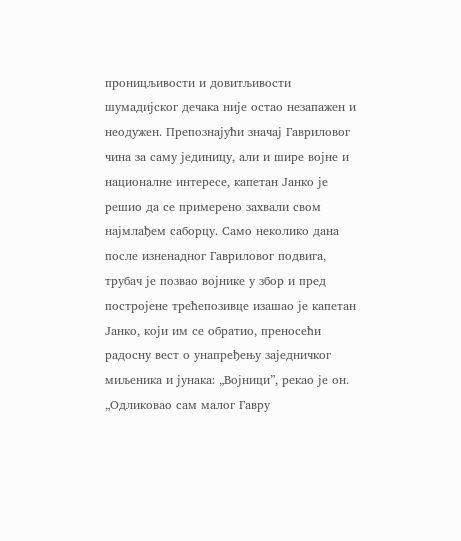проницљивости и довитљивости шумадијског дечака није остао незапажен и неодужен. Препознајући значај Гавриловог чина за саму јединицу, али и шире војне и националне интересе, капетан Јанко је решио да се примерено захвали свом најмлађем саборцу. Само неколико дана после изненадног Гавриловог подвига, трубач је позвао војнике у збор и пред постројене трећепозивце изашао је капетан Јанко, који им се обратио, преносећи радосну вест о унапређењу заједничког миљеника и јунака: „Војници”, рекао је он. „Одликовао сам малог Гавру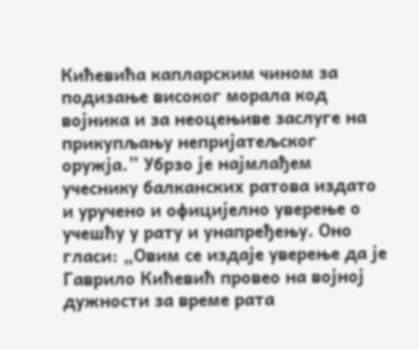Кићевића капларским чином за подизање високог морала код војника и за неоцењиве заслуге на прикупљању непријатељског оружја.” Убрзо је најмлађем учеснику балканских ратова издато и уручено и официјелно уверење о учешћу у рату и унапређењу. Оно гласи: „Овим се издаје уверење да је Гаврило Кићевић провео на војној дужности за време рата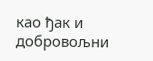као ђак и добровољни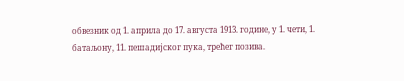обвезник од 1. априла до 17. августа 1913. године, у 1. чети, 1. батаљону, 11. пешадијског пука, трећег позива.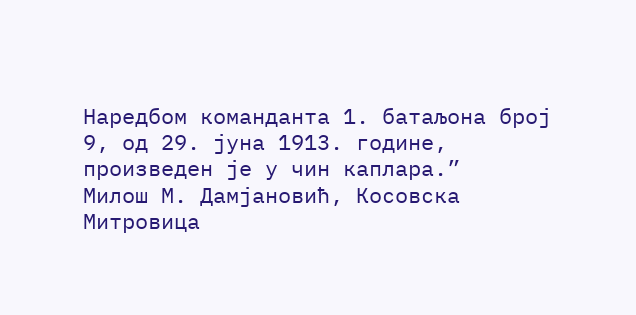Наредбом команданта 1. батаљона број 9, од 29. јуна 1913. године, произведен је у чин каплара.”
Милош М. Дамјановић, Косовска Митровица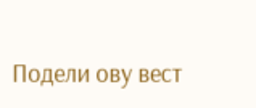Подели ову вест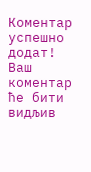Комeнтар успeшно додат!
Ваш комeнтар ћe бити видљив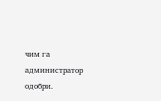чим га администратор одобри.